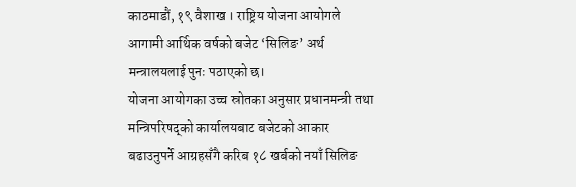काठमाडौं, १९ वैशाख । राष्ट्रिय योजना आयोगले आगामी आर्थिक वर्षको बजेट ‘सिलिङ’ अर्थ मन्त्रालयलाई पुनः पठाएको छ।
योजना आयोगका उच्च स्रोतका अनुसार प्रधानमन्त्री तथा मन्त्रिपरिषद्को कार्यालयबाट बजेटको आकार बढाउनुपर्ने आग्रहसँगै करिब १८ खर्बको नयाँ सिलिङ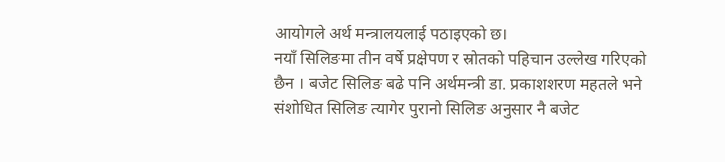आयोगले अर्थ मन्त्रालयलाई पठाइएको छ।
नयाँ सिलिङमा तीन वर्षे प्रक्षेपण र स्रोतको पहिचान उल्लेख गरिएको छैन । बजेट सिलिङ बढे पनि अर्थमन्त्री डा. प्रकाशशरण महतले भने संशोधित सिलिङ त्यागेर पुरानो सिलिङ अनुसार नै बजेट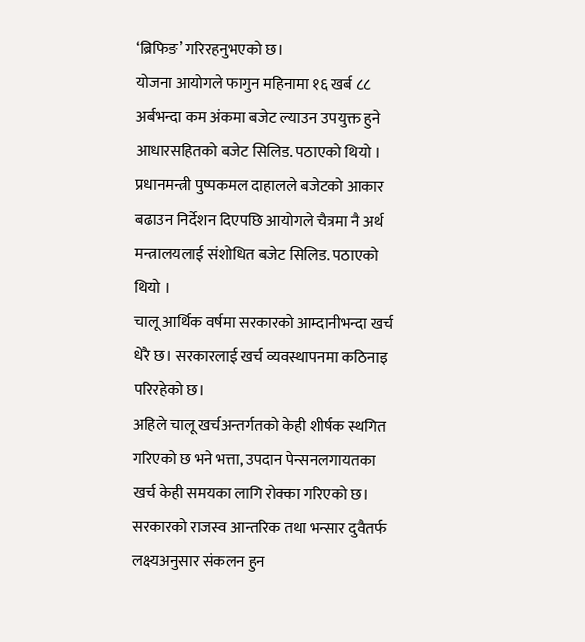‘ब्रिफिङ’ गरिरहनुभएको छ।
योजना आयोगले फागुन महिनामा १६ खर्ब ८८ अर्बभन्दा कम अंकमा बजेट ल्याउन उपयुक्त हुने आधारसहितको बजेट सिलिड. पठाएको थियो । प्रधानमन्त्री पुष्पकमल दाहालले बजेटको आकार बढाउन निर्देशन दिएपछि आयोगले चैत्रमा नै अर्थ मन्त्रालयलाई संशोधित बजेट सिलिड. पठाएको थियो ।
चालू आर्थिक वर्षमा सरकारको आम्दानीभन्दा खर्च धेरै छ। सरकारलाई खर्च व्यवस्थापनमा कठिनाइ परिरहेको छ।
अहिले चालू खर्चअन्तर्गतको केही शीर्षक स्थगित गरिएको छ भने भत्ता, उपदान पेन्सनलगायतका खर्च केही समयका लागि रोक्का गरिएको छ।
सरकारको राजस्व आन्तरिक तथा भन्सार दुवैतर्फ लक्ष्यअनुसार संकलन हुन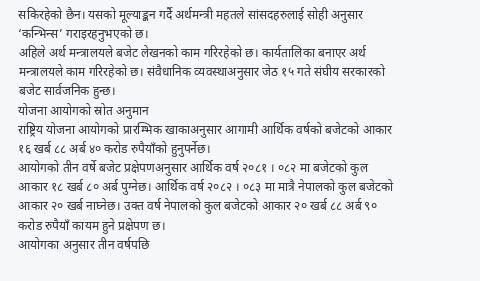सकिरहेको छैन। यसको मूल्याङ्कन गर्दै अर्थमन्त्री महतले सांसदहरुलाई सोही अनुसार ‘कन्भिन्स’ गराइरहनुभएको छ।
अहिले अर्थ मन्त्रालयले बजेट लेखनको काम गरिरहेको छ। कार्यतालिका बनाएर अर्थ मन्त्रालयले काम गरिरहेको छ। संवैधानिक व्यवस्थाअनुसार जेठ १५ गते संघीय सरकारको बजेट सार्वजनिक हुन्छ।
योजना आयोगको स्रोत अनुमान
राष्ट्रिय योजना आयोगको प्रारम्भिक खाकाअनुसार आगामी आर्थिक वर्षको बजेटको आकार १६ खर्ब ८८ अर्ब ४० करोड रुपैयाँको हुनुपर्नेछ।
आयोगको तीन वर्षे बजेट प्रक्षेपणअनुसार आर्थिक वर्ष २०८१ । ०८२ मा बजेटको कुल आकार १८ खर्ब ८० अर्ब पुग्नेछ। आर्थिक वर्ष २०८२ । ०८३ मा मात्रै नेपालको कुल बजेटको आकार २० खर्ब नाघ्नेछ। उक्त वर्ष नेपालको कुल बजेटको आकार २० खर्ब ८८ अर्ब ९० करोड रुपैयाँ कायम हुने प्रक्षेपण छ।
आयोगका अनुसार तीन वर्षपछि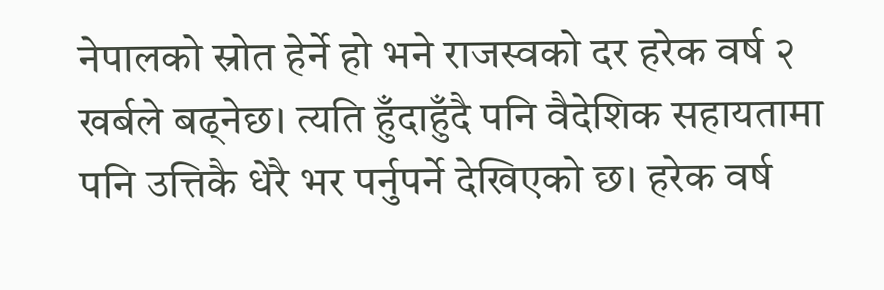नेपालको स्रोत हेर्ने हो भने राजस्वको दर हरेक वर्ष २ खर्बले बढ्नेछ। त्यति हुँदाहुँदै पनि वैदेशिक सहायतामा पनि उत्तिकै धेरै भर पर्नुपर्ने देखिएको छ। हरेक वर्ष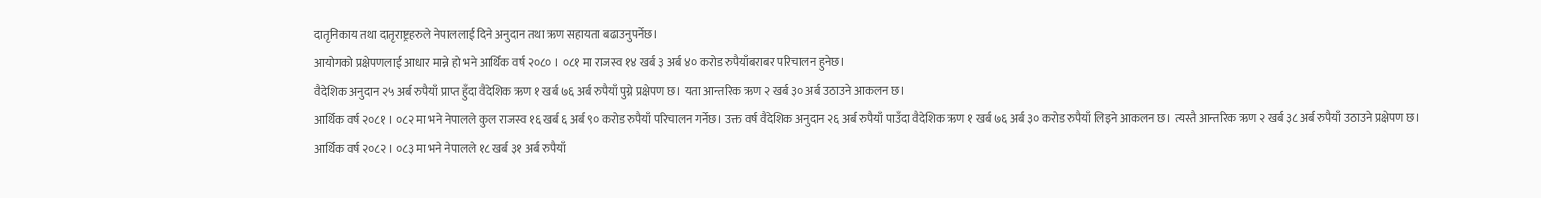दातृनिकाय तथा दातृराष्ट्रहरुले नेपाललाई दिने अनुदान तथा ऋण सहायता बढाउनुपर्नेछ।
आयोगको प्रक्षेपणलाई आधार मान्ने हो भने आर्थिक वर्ष २०८० । ०८१ मा राजस्व १४ खर्ब ३ अर्ब ४० करोड रुपैयाँबराबर परिचालन हुनेछ।
वैदेशिक अनुदान २५ अर्ब रुपैयाँ प्राप्त हुँदा वैदेशिक ऋण १ खर्ब ७६ अर्ब रुपैयाँ पुग्ने प्रक्षेपण छ। यता आन्तरिक ऋण २ खर्ब ३० अर्ब उठाउने आकलन छ।
आर्थिक वर्ष २०८१ । ०८२ मा भने नेपालले कुल राजस्व १६ खर्ब ६ अर्ब ९० करोड रुपैयाँ परिचालन गर्नेछ। उक्त वर्ष वैदेशिक अनुदान २६ अर्ब रुपैयाँ पाउँदा वैदेशिक ऋण १ खर्ब ७६ अर्ब ३० करोड रुपैयाँ लिइने आकलन छ। त्यस्तै आन्तरिक ऋण २ खर्ब ३८ अर्ब रुपैयाँ उठाउने प्रक्षेपण छ।
आर्थिक वर्ष २०८२ । ०८३ मा भने नेपालले १८ खर्ब ३१ अर्ब रुपैयाँ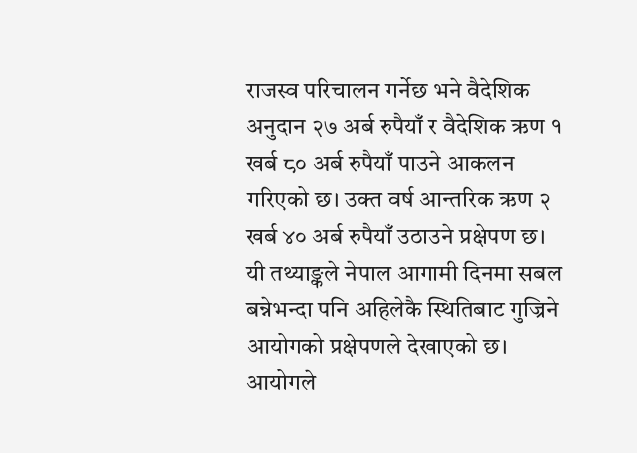राजस्व परिचालन गर्नेछ भने वैदेशिक अनुदान २७ अर्ब रुपैयाँ र वैदेशिक ऋण १ खर्ब ८० अर्ब रुपैयाँ पाउने आकलन गरिएको छ। उक्त वर्ष आन्तरिक ऋण २ खर्ब ४० अर्ब रुपैयाँ उठाउने प्रक्षेपण छ।
यी तथ्याङ्कले नेपाल आगामी दिनमा सबल बन्नेभन्दा पनि अहिलेकै स्थितिबाट गुज्रिने आयोगको प्रक्षेपणले देखाएको छ। आयोगले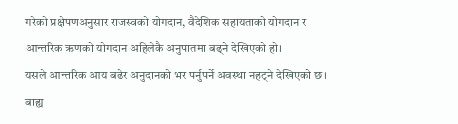गरेको प्रक्षेपणअनुसार राजस्वको योगदान, वैदेशिक सहायताको योगदान र आन्तरिक ऋणको योगदान अहिलेकै अनुपातमा बढ्ने देखिएको हो।
यसले आन्तरिक आय बढेर अनुदानको भर पर्नुपर्ने अवस्था नहट्ने देखिएको छ। बाह्य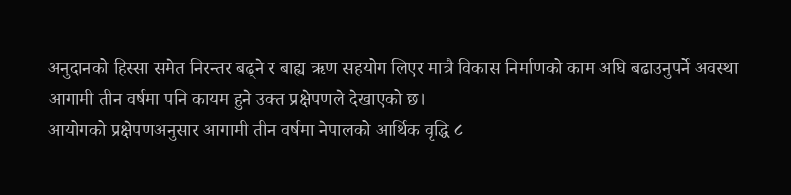अनुदानको हिस्सा समेत निरन्तर बढ्ने र बाह्य ऋण सहयोग लिएर मात्रै विकास निर्माणको काम अघि बढाउनुपर्ने अवस्था आगामी तीन वर्षमा पनि कायम हुने उक्त प्रक्षेपणले देखाएको छ।
आयोगको प्रक्षेपणअनुसार आगामी तीन वर्षमा नेपालको आर्थिक वृद्धि ८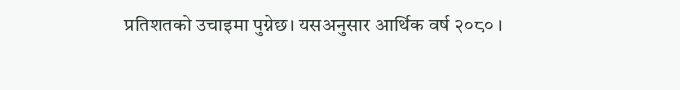प्रतिशतको उचाइमा पुग्नेछ। यसअनुसार आर्थिक वर्ष २०८० ।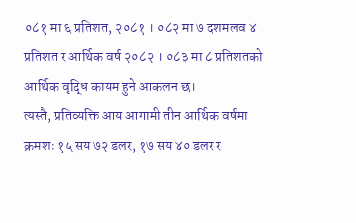०८१ मा ६ प्रतिशत, २०८१ । ०८२ मा ७ दशमलव ४ प्रतिशत र आर्थिक वर्ष २०८२ । ०८३ मा ८ प्रतिशतको आर्थिक वृद्धि कायम हुने आकलन छ।
त्यस्तै, प्रतिव्यक्ति आय आगामी तीन आर्थिक वर्षमा क्रमशः १५ सय ७२ डलर, १७ सय ४० डलर र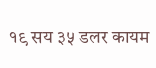१९ सय ३५ डलर कायम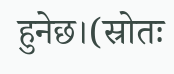हुनेछ।(स्रोतः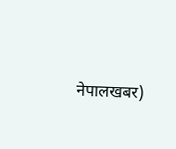नेपालखबर)